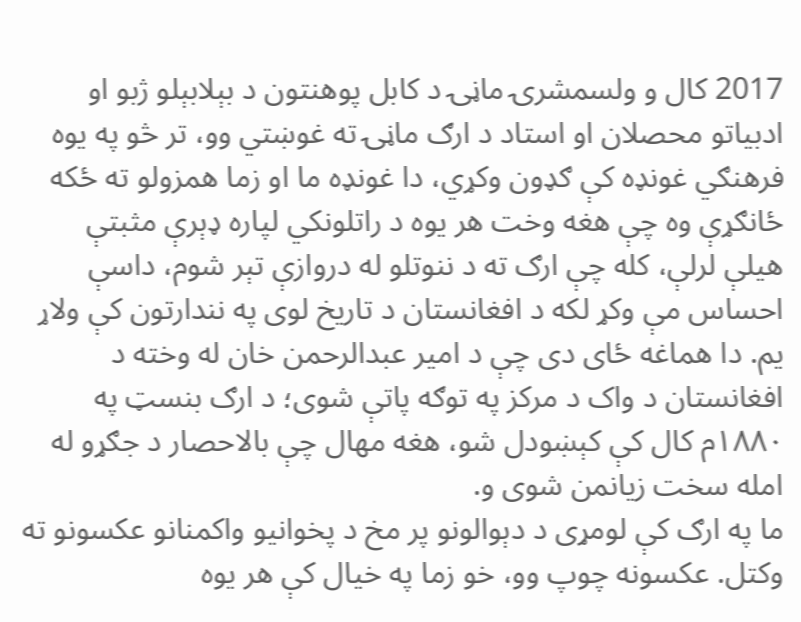2017 کال و ولسمشرۍ ماڼۍ د کابل پوهنتون د بېلابېلو ژبو او ادبیاتو محصلان او استاد د ارګ ماڼۍ ته غوښتي وو، تر څو په یوه فرهنګي غونډه کې ګډون وکړي، دا غونډه ما او زما همزولو ته ځکه ځانګړې وه چې هغه وخت هر یوه د راتلونکي لپاره ډېرې مثبتې هیلې لرلې، کله چې ارګ ته د ننوتلو له دروازې تېر شوم، داسې احساس مې وکړ لکه د افغانستان د تاریخ لوی په نندارتون کې ولاړ یم. دا هماغه ځای دی چې د امیر عبدالرحمن خان له وخته د افغانستان د واک د مرکز په توګه پاتې شوی؛ د ارګ بنسټ په ۱۸۸۰م کال کې کېښودل شو، هغه مهال چې بالاحصار د جګړو له امله سخت زیانمن شوی و.
ما په ارګ کې لومړی د دېوالونو پر مخ د پخوانیو واکمنانو عکسونو ته وکتل. عکسونه چوپ وو، خو زما په خیال کې هر یوه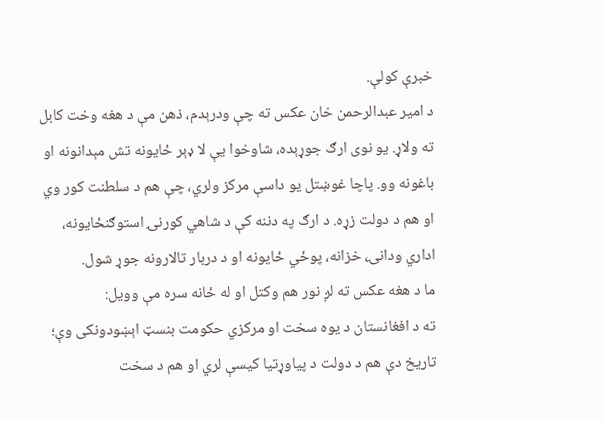خبرې کولې.
د امیر عبدالرحمن خان عکس ته چې ودرېدم، ذهن مې د هغه وخت کابل ته ولاړ. یو نوی ارګ جوړېده، شاوخوا یې لا ډېر ځایونه تش مېدانونه او باغونه وو. پاچا غوښتل یو داسې مرکز ولري، چې هم د سلطنت کور وي او هم د دولت زړه. د ارګ په دننه کې د شاهي کورنۍ استوګنځایونه، اداري ودانۍ، خزانه، پوځي ځایونه او د دربار تالارونه جوړ شول.
ما د هغه عکس ته لږ نور هم وکتل او له ځانه سره مې وویل:
ته د افغانستان د یوه سخت او مرکزي حکومت بنسټ اېښودونکی وې؛ تاریخ دې هم د دولت د پیاوړتیا کیسې لري او هم د سخت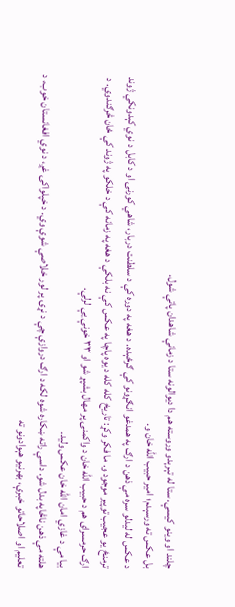چلند او وینو کیسې. ستا له تېرېدو وروسته هم دا دیوالونه ستا د زمانې شاهدان پاتې شول.
بل عکس ته ورسېدم؛ امیر حبیب الله خان و.
د عکس له لیدلو سره مې ذهن د ارګ په همدغو انګړونو کې ګرځېده. د هغه په دوره کې د سلطنت دربار، شاهي کورنۍ او د کابل د نوي کېدونکي ژوند ترمنځ یو عجیب توپیر موجود و. ما فکر وکړ: تاریخ کله کله د یوه پاچا په عکس کې نه بلکې د هغه په زمانه کې د خلکو په ژوند کې ځان څرګندوي. د ارګ حرمسرای هم د حبیب الله خان د واکمنۍ پر مهال بشپړ شو او ۳۳ خونې یې لرلې.
بیا مې د غازي امان الله خان عکس ولید.
هلته مې ذهن ناڅاپه بدل شو. داسې راته ښکاره شوه لکه د ارګ دروازې چې د نړۍ پر لور خلاصې شوې وي. د خپلواکۍ غږ، د نوي افغانستان خوب، د تعلیم او اصلاحاتو خبرې، بهرنیو هېوادونو ته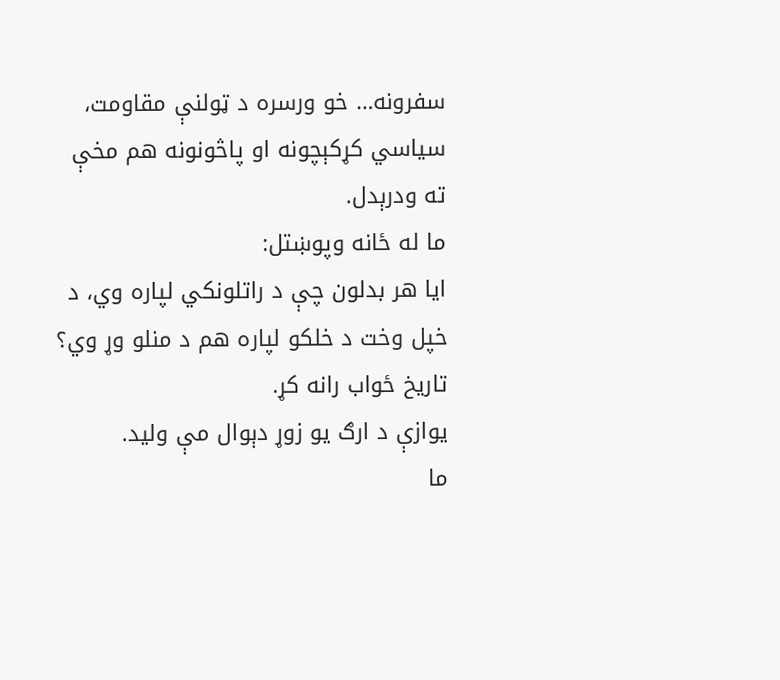سفرونه… خو ورسره د ټولنې مقاومت، سیاسي کړکېچونه او پاڅونونه هم مخې ته ودرېدل.
ما له ځانه وپوښتل:
ایا هر بدلون چې د راتلونکي لپاره وي، د خپل وخت د خلکو لپاره هم د منلو وړ وي؟
تاریخ ځواب رانه کړ.
یوازې د ارګ یو زوړ دېوال مې ولید.
ما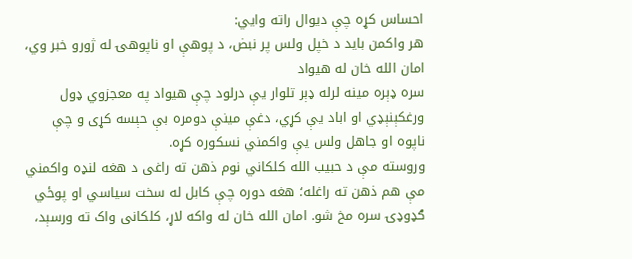احساس کړه چې دیوال راته وایي:
هر واکمن باید د خپل ولس پر نبض، د پوهې او ناپوهۍ له ژورو خبر وي، امان الله خان له هیواد
سره ډېره مینه لرله ډېر تلوار یې درلود چې هیواد په معجزوي ډول ورغکېنېډي او اباد یې کړي، دغې مینې دومره بې حېسه کړی و چې ناپوه او جاهل ولس يې واکمني نسکوره کړه.
وروسته مې د حبیب الله کلکاني نوم ذهن ته راغی د هغه لنډه واکمني مې هم ذهن ته راغله؛ هغه دوره چې کابل له سخت سیاسي او پوځي ګډوډۍ سره مخ شو. امان الله خان له واکه لاړ، کلکانی واک ته ورسېد،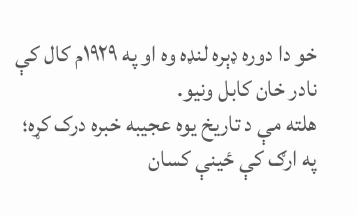خو دا دوره ډېره لنډه وه او په ۱۹۲۹م کال کې نادر خان کابل ونیو.
هلته مې د تاریخ یوه عجیبه خبره درک کړه؛
په ارګ کې ځینې کسان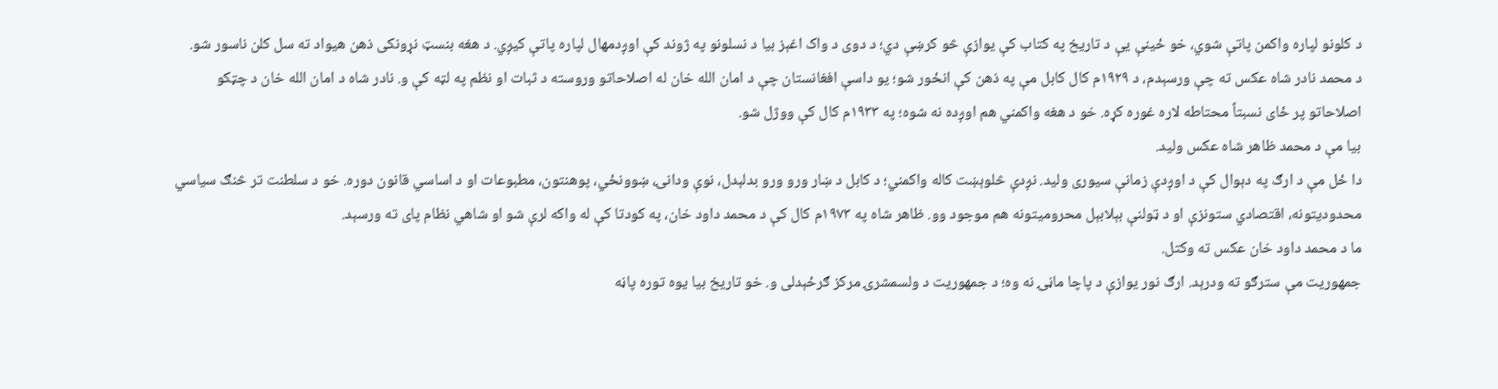د کلونو لپاره واکمن پاتې شوي، خو ځینې یې د تاریخ په کتاب کې یوازې څو کرښې دي؛ د دوی د واک اغېز بیا د نسلونو په ژوند کې اوږدمهال لپاره پاتې کیږي. د هغه بنسټ نړونکی ذهن هیواد ته سل کلن ناسور شو.
د محمد نادر شاه عکس ته چې ورسېدم، د ۱۹۲۹م کال کابل مې په ذهن کې انځور شو؛ یو داسې افغانستان چې د امان الله خان له اصلاحاتو وروسته د ثبات او نظم په لټه کې و. نادر شاه د امان الله خان د چټکو اصلاحاتو پر ځای نسبتاً محتاطه لاره غوره کړه. خو د هغه واکمني هم اوږده نه شوه؛ په ۱۹۳۳م کال کې ووژل شو.
بیا مې د محمد ظاهر شاه عکس ولید.
دا ځل مې د ارګ په دېوال کې د اوږدې زمانې سیوری ولید. نږدې څلوېښت کاله واکمني؛ د کابل د ښار ورو ورو بدلېدل، نوې ودانۍ، ښوونځي، پوهنتون، مطبوعات او د اساسي قانون دوره. خو د سلطنت تر څنګ سیاسي محدودیتونه، اقتصادي ستونزې او د ټولنې بېلابېل محرومیتونه هم موجود وو. ظاهر شاه په ۱۹۷۳م کال کې د محمد داود خان، په کودتا کې له واکه لرې شو او شاهي نظام پای ته ورسېد.
ما د محمد داود خان عکس ته وکتل.
جمهوریت مې سترګو ته ودرېد. ارګ نور یوازې د پاچا ماڼۍ نه وه؛ د جمهوریت د ولسمشرۍ مرکز ګرځېدلی و. خو تاریخ بیا یوه توره پاڼه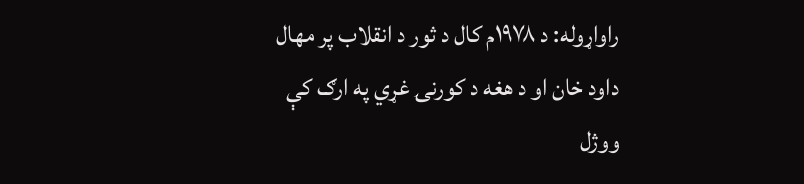راواړوله: د ۱۹۷۸م کال د ثور د انقلاب پر مهال داود خان او د هغه د کورنۍ غړي په ارګ کې ووژل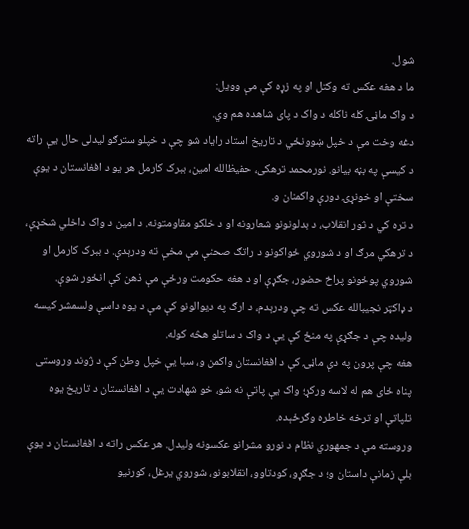شول.
ما د هغه عکس ته وکتل او په زړه کې مې وویل:
د واک ماڼۍ کله ناکله د واک د پای شاهده هم وي.
دغه وخت مې د خپل ښوونځي د تاریخ استاد رایاد شو چې د خپلو سترګو لیدلی حال یې راته د کیسې په بڼه بیانو. نورمحمد ترهکی، حفیظالله امین، ببرک کارمل هر یو د افغانستان د یوې سختې او خونړۍ دورې واکمنان و.
د تره کي د ثور انقلاب، د بدلونونو شعارونه او د خلکو مقاومتونه. د امین د واک داخلي شخړې، د ترهکي مرګ او د شوروي ځواکونو د راتګ صحنې مې مخې ته ودرېدې. د ببرک کارمل او شوروي پوځونو پراخ حضور، جګړې او د هغه حکومت ورځې مې ذهن کې انځور شوې.
د ډاکټر نجیبالله عکس ته چې ودرېدم، د ارګ په دیوالونو کې مې د یوه داسې ولسمشر کیسه ولیده چې د جګړې په منځ کې یې د واک د ساتلو هڅه کوله.
هغه چې پرون په دې ماڼۍ کې د افغانستان واکمن و، سبا یې خپل وطن کې د ژوند وروستی پناه ځای هم له لاسه ورکړ؛ واک یې پاتې نه شو، خو شهادت یې د افغانستان د تاریخ یوه تلپاتې او ترخه خاطره وګرځېده.
وروسته مې د جمهوري نظام د نورو مشرانو عکسونه ولیدل. هر عکس راته د افغانستان د یوې بلې زمانې داستان و؛ د جګړو، کودتاوو، انقلابونو، شوروي یرغل، کورنیو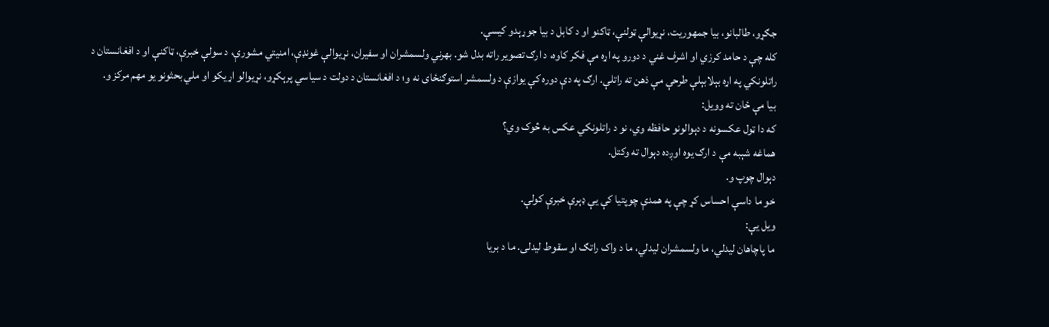جګړو، طالبانو، بیا جمهوریت، نړیوالې ټولنې، ټاکنو او د کابل د بیا جوړېدو کیسې.
کله چې د حامد کرزي او اشرف غني د دورو په اړه مې فکر کاوه، د ارګ تصویر راته بدل شو. بهرني ولسمشران او سفیران، نړیوالې غونډې، امنیتي مشورې، د سولې خبرې، ټاکنې او د افغانستان د راتلونکي په اړه بېلابېلې طرحې مې ذهن ته راتلې. ارګ په دې دوره کې یوازې د ولسمشر استوګنځای نه و؛ د افغانستان د دولت د سیاسي پرېکړو، نړیوالو اړیکو او ملي بحثونو یو مهم مرکز و.
بیا مې ځان ته وویل:
که دا ټول عکسونه د دېوالونو حافظه وي، نو د راتلونکي عکس به څوک وي؟
هماغه شېبه مې د ارګ یوه اوږده دېوال ته وکتل.
دېوال چوپ و.
خو ما داسې احساس کړ چې په همدې چوپتیا کې یې ډېرې خبرې کولې.
ویل یې:
ما پاچاهان لیدلي، ما ولسمشران لیدلي، ما د واک راتګ او سقوط لیدلی. ما د بریا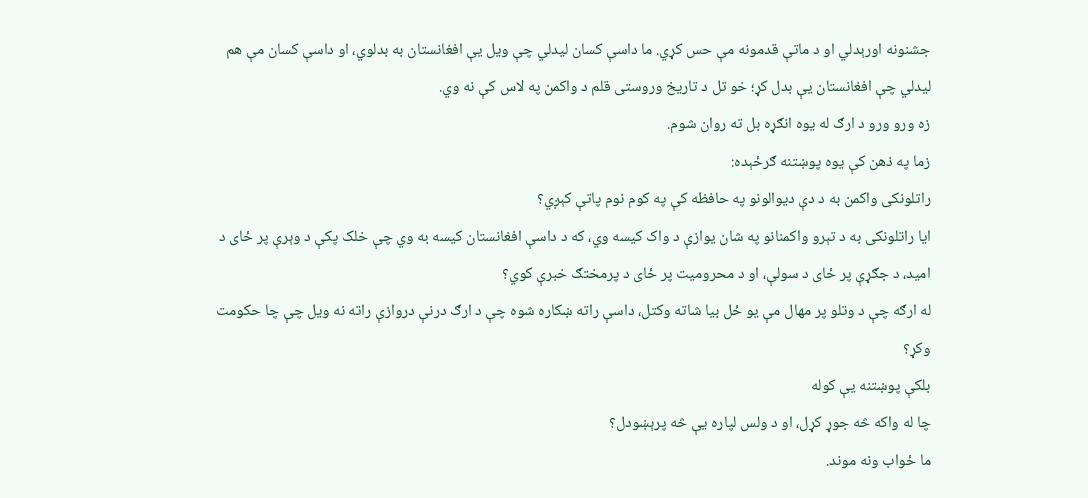جشنونه اورېدلي او د ماتې قدمونه مې حس کړي. ما داسې کسان لیدلي چې ویل یې افغانستان به بدلوي، او داسې کسان مې هم لیدلي چې افغانستان یې بدل کړ؛ خو تل د تاریخ وروستی قلم د واکمن په لاس کې نه وي.
زه ورو ورو د ارګ له یوه انګړه بل ته روان شوم.
زما په ذهن کې یوه پوښتنه ګرځېده:
راتلونکی واکمن به د دې دیوالونو په حافظه کې په کوم نوم پاتې کېږي؟
ایا راتلونکی به د تېرو واکمنانو په شان یوازې د واک کیسه وي، که د داسې افغانستان کیسه به وي چې خلک پکې د وېرې پر ځای د امید، د جګړې پر ځای د سولې، او د محرومیت پر ځای د پرمختګ خبرې کوي؟
له ارګه چې د وتلو پر مهال مې یو ځل بیا شاته وکتل، داسې راته ښکاره شوه چې د ارګ درنې دروازې راته نه ویل چې چا حکومت وکړ؟
بلکې پوښتنه یې کوله
چا له واکه څه جوړ کړل، او د ولس لپاره یې څه پرېښودل؟
ما ځواب ونه موند.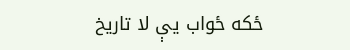ځکه ځواب یې لا تاریخ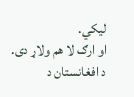لیکي.
او ارګ لا هم ولاړ دی.
د افغانستان د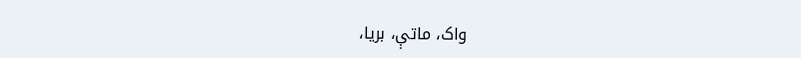واک، ماتې، بریا،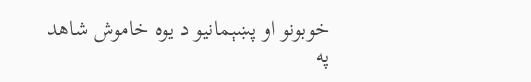خوبونو او پښېمانیو د یوه خاموش شاهد په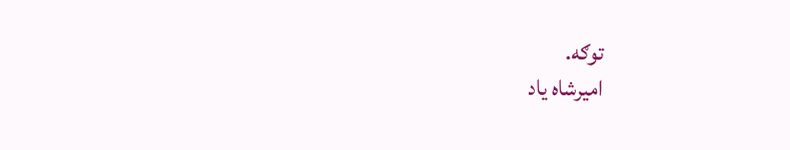توګه.
امیرشاه یاد